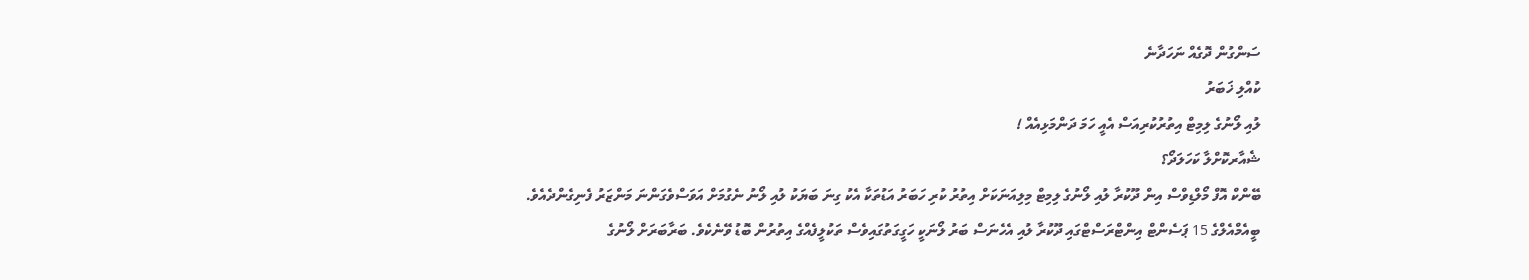ސަންގުން ދޮގެއް ނަހަދާނެ
ކުއްލި ޚަބަރު
ލުއި ލޯނުގެ ލިމިޓް އިތުރުކުރިއަސް އެއީ ހަމަ ދަންމަޅިއެއް !
ޝެއާރކޮށްލާ ކަހަލަދޯ؟
ބޭންކް އޮފް މޯލްޑިވްސް އިން ދޫކުރާ ލުއި ލޯނުގެ ލިމިޓް މިލިއަނަކަށް އިތުރު ކުރި ހަބަރު އަޑުތަކާ އެކު ގިނަ ބަޔަކު ލުއި ލޯނު ނެގުމަށް އަވަސްވެގަންނަ މަންޒަރު ފެނިގެންދެއެވެ.
ބީއެމްއެލްގެ 15 ޕަސެންޓް އިންޓްރަސްޓްގައި ދޫކުރާ ލުއި އެހެނަސް ބަރު ލޯނަކީ ހަގީގަތުގައިވެސް ތަކުލީފެއްގެ އިތުރުން ބޮޑު ވޭނެކެވެ. ބަރާބަރަށް ލޯނުގެ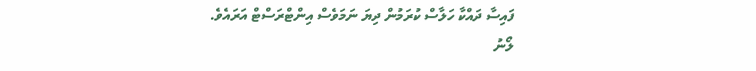ފައިސާ ދައްކާ ހަލާސް ކުރަމުން ދިޔަ ނަމަވެސް އިންޓްރަސްޓް އަރައެވެ.
ލޯނު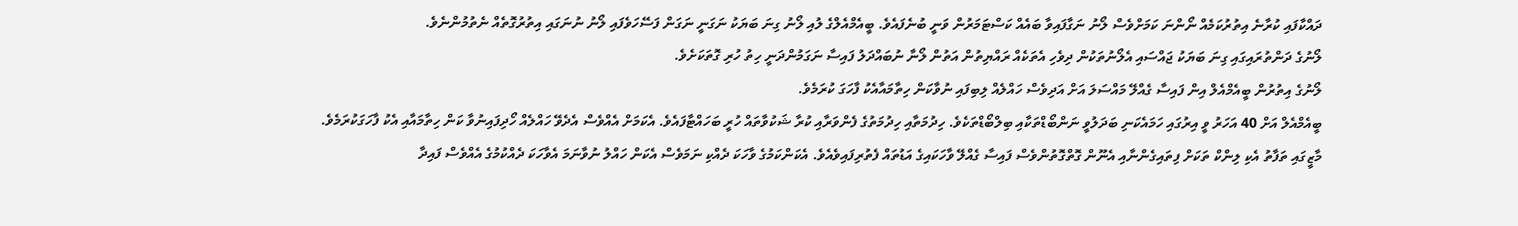ދައްކާފައި ކުރާނެ އިތުރުކަމެއް ނޯންނަ ކަމަށްވެސް ލޯނު ނަގާފައިވާ ބައެއް ކަސްޓަމަރުން ވަނީ ބުނެފައެވެ. ބީއެމްއެލްގެ ލުއި ލޯނު ގިނަ ބަޔަކު ނަގަނީ ނަގަން ފަސޭހަވެފައި ލޯނު ނުނަގައި އިތުރުގޮތެއް ނެތުމުންނެވެ.
ލޯނުގެ ދަންތުރައިގައި ގިނަ ބަޔަކު ޖައްސައި އެލޯނުތަކުން ދިވެހި އެތަކެއް ރައްޔިތުން އަތުން ލޯނާ ނުބައްދަލު ފައިސާ ނަގަމުންދަނީ ހިތު ހުރި ގޮތަކަށެވެ.
ލޯނުގެ އިތުރުން ބީއެމްއެލް އިން ފައިސާ ގެއްލޭ މައްސަލަ އަށް އަދިވެސް ހައްލެއް ލިބިފައި ނުވާކަން ހިތާމައާއެކު ފާހަގަ ކުރަމެވެ.
ބީއެމްއެލް އަށް 40 އަހަރު ވީ އިރުގައި ހަމައެކަނި ބަދަލުވީ ނަންބޯޑްތަކާއި ބިލްބޯޑްތަކެވެ. ހިދުމަތާއި ހިދުމަތުގެ ފެންވަރާއި ކުރާ ޝަކުވާތައް ހުރީ ބަހައްޓާފައެވެ. އެކަމަށް އެއްވެސް އެދެވޭ ހައްލެއް ހޯދިފައިނުވާ ކަން ހިތާމައާއި އެކު ފާހަގަކުރަމެވެ.
މާޒީގައި ތަފާތު އެކި ލިންކް ތަކަށް ފިތައިގެންނާއި އެނޫން ގޮތްގޮތުންވެސް ފައިސާ ގެއްލޭ ވާހަކައިގެ އަޑުތައް ފެތުރިފައިވެއެވެ. އެކަންކަމުގެ ވާހަކަ ދެއްކި ނަމަވެސް އެކަން ހައްލު ނުވާނަމަ އެވާހަކަ ދެއްކުމުގެ އެއްވެސް ފައިދާ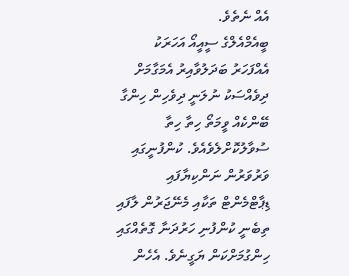އެއް ނެތެވެ.
ބީއެމްއެލްގެ ސީއީއޯ އަހަރަކު އެއްފަހަރު ބަދަލުވާއިރު އެމަގާމަށް ދިވެއްސަކު ނުލަނީ ދިވެހިން ހިންގާ ބޭންކެއް ވީމަތޯ ހިތާ ހިތާ ސުވާލުކޮށްލެވެއެވެ. ކުންފުނީގައި ވަރުވަރުން ނަންކިޔާފައި ޑިޕާޓްމެންޓް ތަކާއި މެނޭޖަރުން ލާފައި ތިބެނީ ކުންފުނި ހަރުދަނާ ގޮތެއްގައި ހިންގުމަށްކަން ޔަގީނެވެ. އެހެން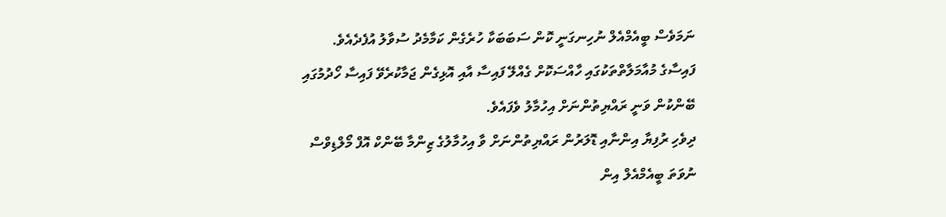ނަމަވެސް ބީއެމްއެލް ނުހިނގަނީ ކޮން ސަބަބަކާ ހުރެގެން ކަމާމެދު ސުވާލު އުފެދެއެވެ.
ފައިސާގެ މުއާމަލާތްތަކުގައި ހާއްސަކޮށް ގެއްލޭ ފައިސާ އާއި އޮޅިގެން ޖަމާކުރެވޭ ފައިސާ ހޯދުމުގައި ބޭންކުން ވަނީ ރައްޔިތުންނަށް އިހުމާލު ވެފައެވެ.
ދިވެހި ރުފިޔާ އިންނާއި ޑޮލަރުން ރައްޔިތުންނަށް ވާ އިހުމާލުގެ ޒިންމާ ބޭންކް އޮފް މޯލްޑިވްސް ނުވަތަ ބީއެމްއެލް އިން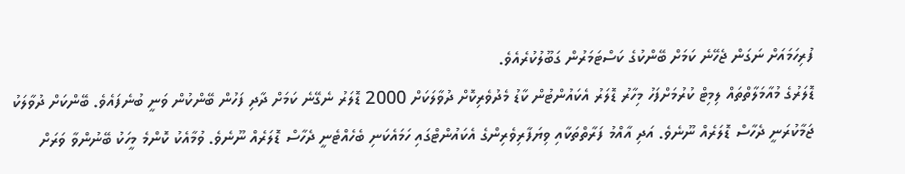ފުރިހަމައަށް ނަގަން ޖެހޭނެ ކަމަށް ބޭންކުގެ ކަސްޓަމަރުން ގަބޫލުކުރެއެވެ.
ޑޮލަރުގެ މުއާމަލާތްތައް ލިމިޓް ކުރުމަށްފަހު މިހާރު ޑޮލަރު އެކައުންޓުން ކާޑު މެދުވެރިކޮށް ދުވާލަކަށް 2000 ޑޮލަރު ނެގޭނެ ކަމަށް ދާދި ފަހުން ބޭންކުން ވަނީ ބުނެފައެވެ. ބޭންކަށް ދުވާލަކު ޖަމާކުރަނީ ދެހާސް ޑޮލަރެއް ނޫނެވެ. އަދި އާއްމު ފަރާތްތަކާއި ވިޔަފާރިވެރިންގެ އެކައުންޓްގައި ހަމައެކަނި ބެހެއްޓެނީ ދެހާސް ޑޮލަރެއް ނޫނެވެ. ވުމާއެކު ކޮންމެ މީހަކު ބޭނުންވާ ވަރަށް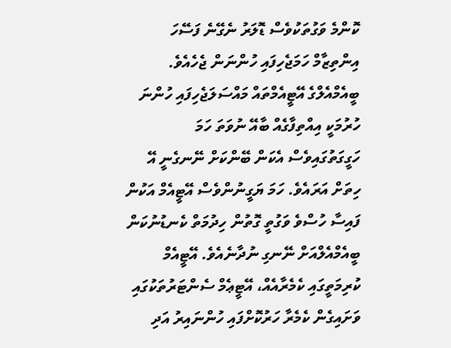ކޮންމެ ވަގުތަކުވެސް ޑޮލަރު ނެގޭނެ ފަސޭހަ އިންތިޒާމް ހަމަޖެހިފައި ހުންނަން ޖެހެއެވެ.
ބީއެމްއެލްގެ އޭޓީއެމްތައް މައްސަލަޖެހިފައި ހުންނަ ހުރުމަކީ އިއްތިފާގެއް ބާއޭ ނުވަތަ ހަމަ ހަގީގަތުގައިވެސް އެކަން ބޭންކަށް ނޭނގެނީ އޭ ހިތަށް އަރައެވެ. ހަމަ ޔަގީނުންވެސް އޭޓީއެމް އަކުން ފައިސާ ހުސްވެ ވަގުތީ ގޮތުން ހިދުމަތް ކެނޑުނުކަން ބީއެމްއެލްއަށް ނޭނގި ނުދާނެއެވެ. އޭޓީއެމް ކުރިމަތީގައި ކެމެރާއެއް، އޭޓީޢެމް ސެންޓަރުތަކުގައި ވަށައިގެން ކެމެރާ ހަރުކޮށްފައި ހުންނައިރު އަދި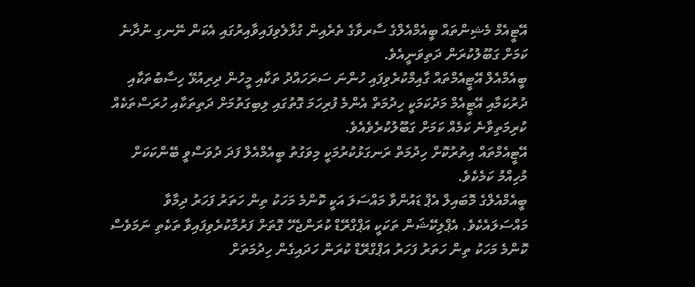އޭޓީއެމް މެޝިންތައް ބީއެމްއެލްގެ ސާރވާގެ ތެރެއިން ގުޅާލެވިފައިވާއިރުގައި އެކަން ނޭނގި ނުދާނެ ކަމަށް ގަބޫލުކުރަން ދަތިވަނީއެވެ.
ބީއެމްއެލް އޭޓީއެމްތައް ގާއިމްކުރެވިފައި ހުންނަ ސަރަހައްދު ތަކާއި މީހުން ދިރިއުޅޭ ހިސާބުތަކާއި ދުރުކަމާއި އޭޓީއެމް މަދުކަމަކީ ހިދުމަތް އެންމެ ފުރިހަމަ ގޮތުގައި ލިބިގަތުމަށް ދަތިތަކާއި ހުރަސްތަކެއް ކުރިމަތިވާނެ ކަމެއް ކަމަށް ގަބޫލުކުރެވެއެވެ.
އޭޓީއެމްތައް އިތުރުކޮށް ހިދުމަތް ރަނގަޅުކުރުމަކީ މިވަގުތު ބީއެމްއެލް ފަދަ ދުވަސްވީ ބޭންކަކަށް މުހިއްމު ކަމެކެވެ.
ބީއެމްއެލްގެ މޮބައިލް އެޕް ޑައުންވާ މައްސަލަ އަކީ ކޮންމެ މަހަކު ތިން ހަތަރު ފަހަރު ދިމާވާ މައްސަލައެކެވެ. އެޕްލިކޭޝަން ތަކަކީ އަޕްގްރޭޑް ކުރަންޖެހޭ ގޮތަށް ފަރުމާކުރެވިފައިވާ ތަކެތި ނަމަވެސް ކޮންމެ މަހަކު ތިން ހަތަރު ފަހަރު އަޕްގްރޭޑް ކުރަން ހަދައިގެން ހިދުމަތަށް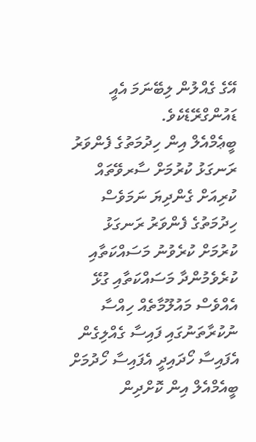އޭގެ ގެއްލުން ލިބޭނަމަ އެއީ ޑައުންގްރޭޑެކެވެ.
ބީޢެމްއެލް އިން ހިދުމަތުގެ ފެންވަރު ރަނގަޅު ކުރުމަށް ސާރވޭތައް ކުރިއަށް ގެންދިޔަ ނަމަވެސް ހިދުމަތުގެ ފެންވަރު ރަނގަޅު ކުރުމަށް ކުރެވުނު މަސައްކަތާއި ކުރެވެމުންދާ މަސައްކަތާއި ގުޅޭ އެއްވެސް މައުލޫމާތެއް ހިއްސާ ނުކުރާތަނުގައި ފައިސާ ގެއްލިގެން އެފައިސާ ހޯދައިދީ އެފައިސާ ހޯދުމަށް ބީއެމްއެލް އިން ކޮށްދިން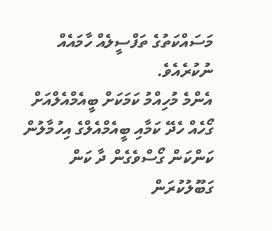މަސައްކަތުގެ ތަފްސީލެއް ހާމައެއް ނުކުރެއެވެ.
އެންމެ މުހިއްމު ކަމަކަށް ބީއެމްއެލްއަށް ގޯހެއް ހެދޭ ކަމާއި ބީއެމްއެލްގެ އިހުމާލުން ކަންކަން ގޯސްވެގެން ދާ ކަން ގަބޫލުކުރަން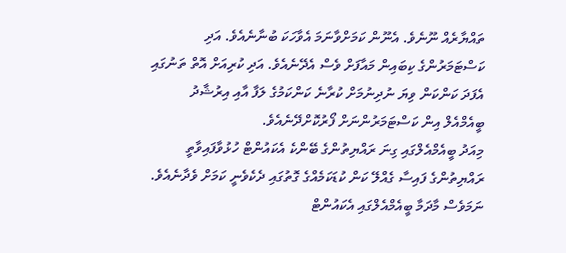ތައްޔާރެއް ނޫނެވެ. އެނޫން ކަމަށްވާނަމަ އެވާހަކަ ބުނާނެއެވެ. އަދި ކަސްޓަމަރުންގެ ކިބައިން މައާފަށް ވެސް އެދޭނެއެވެ. އަދި ކުރިއަށް އޮތް ތަނުގައި އެފަދަ ކަންކަން ވިޔަ ނުދިނުމަށް ކުރާނެ ކަންކަމުގެ ލަފާ އާއި އިރުޝާދު ބީއެމްއެލް އިން ކަސްޓަމަރުންނަށް ފޯރުކޮށްދޭނެއެވެ.
މިއަދު ބީއެމްއެލްގައި ގިނަ ރައްޔިތުންގެ ބޭންކެ އެކައުންޓް ހުޅުވާފައިވާތީ ރައްޔިތުންގެ ފައިސާ ގެއްލޭ ކަން ކުޑަކަމެއްގެ ގޮތުގައި ދެކެވެނީ ކަމަށް ވެދާނެއެވެ. ނަމަވެސް މާދަމާ ބީއެމްއެލްގައި އެކައުންޓް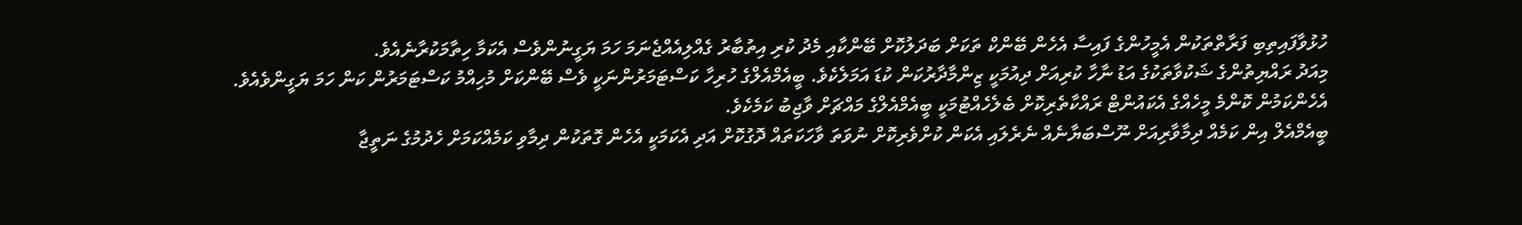ހުޅުވާފައިތިބި ފަރާތްތަކުން އެމީހުންގެ ފައިސާ އެހެން ބޭންކް ތަކަށް ބަދަލުކޮށް ބޭންކާއި މެދު ކުރި އިތުބާރު ގެއްލިއެއްޖެނަމަ ހަމަ ޔަގީނުންވެސް އެކަމާ ހިތާމަކުރާނެއެވެ.
މިއަދު ރައްޔިތުންގެ ޝަކުވާތަކުގެ އަޑު ނާހާ ކުރިއަށް ދިއުމަކީ ޒިންމާދާރުކަން ކުޑަ އަމަލެކެވެ. ބީއެމްއެލްގެ ހުރިހާ ކަސްޓަމަރުންނަކީ ވެސް ބޭންކަށް މުހިއްމު ކަސްޓަމަރުން ކަން ހަމަ ޔަގީންވެއެވެ. އެހެންކަމުން ކޮންމެ މީހެއްގެ އެކައުންޓް ރައްކާތެރިކޮށް ބެލެހެއްޓުމަކީ ބީއެމްއެލްގެ މައްޗަށް ވާޖިބު ކަމެކެވެ.
ބީއެމްއެލް އިން ކަމެއް ދިމާވާރިއަށް ނޫސްބަޔާނެއް ނެރެލައި އެކަން ކުށްވެރިކޮށް ނުވަތަ ވާހަކަތައް ދޮގުކޮށް އަދި އެކަމަކީ އެހެން ގޮތަކުން ދިމާވި ކަމެއްކަމަށް ހެދުމުގެ ނަތީޖާ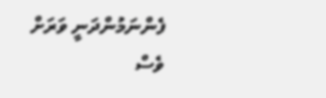ފެންނަމުންދަނީ ވަރަށް ވެސް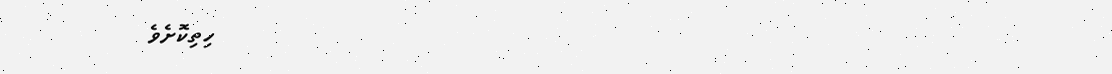ހިތިކޮށެވެ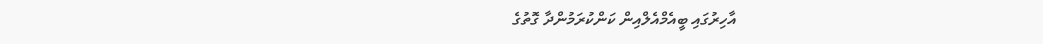އާހިރުގައި ބީއެމްއެލްއިން ކަންކުރަމުންދާ ގޮތުގެ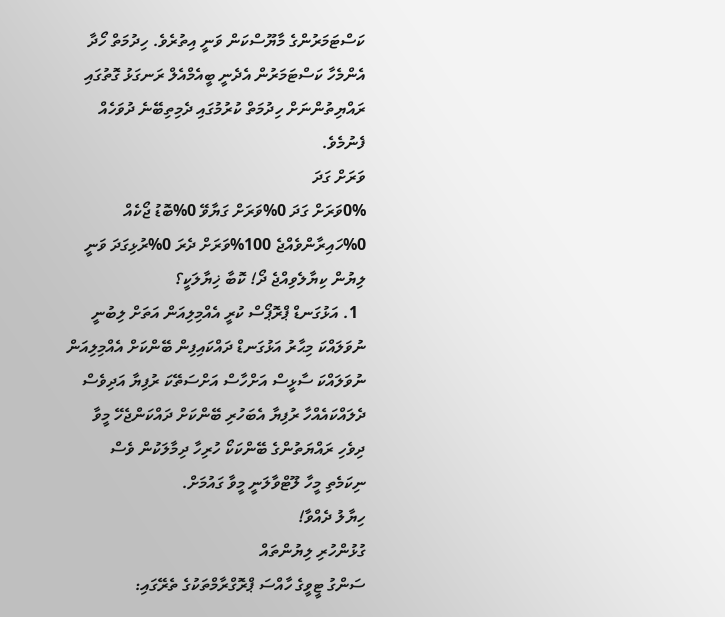ކަސްޓަމަރުންގެ މާޔޫސްކަން ވަނީ އިތުރެވެ. ހިދުމަތް ހޯދާ އެންމެހާ ކަސްޓަމަރުން އެދެނީ ބީއެމްއެލް ރަނގަޅު ގޮތުގައި ރައްޔިތުންނަށް ހިދުމަތް ކުރުމުގައި ދެމިތިބޭނެ ދުވަހެއް ފެނުމެވެ.
ވަރަށް ގަދަ
0%ވަރަށް ގަދަ 0%ވަރަށް ގަޔާވޭ 0%ބޮޑު ޖޯކެއް 0%ހައިރާންވެއްޖެ 100%ވަރަށް ދެރަ 0%ރުޅިގަދަ ވަނީ
ލިޔުން ކިޔާލެވިއްޖެ ދޯ! ކޮބާ ޚިޔާލަކީ؟
  1. އަޅުގަނޑް ޕްރޮޕޯސް ކުރީ އެއްމިލިއަން އަތަށް ލިބުނީ ނުވަލައްކަ މިޙާރު އަޅުގަނޑް ދައްކައިފިން ބޭންކަށް އެއްމިލިއަން ނުވަލައްކަ ސާޅީސް އަށްހާސް އަށްސަތޭކަ ރުފިޔާ އަދިވެސް ދެލައްކައެއްހާ ރުފިޔާ އެބަހުރި ބޭންކަށް ދައްކަންޖެހޭ މީވާ ދިވެހި ރައްޔަތުންގެ ބޭންކަކޯ ހުރިހާ ދިމާލަކުން ވެސް ނިކަމެތި މީހާ ލޫޓްވާލަނީ މީވާ ގައުމަށް.
ހިޔާލު ދެއްވާ!
ގުޅުންހުރި ލިޔުންތައް
ސަންގު ޓީވީގެ ހާއްސަ ޕްރޮގްރާމްތަކުގެ ތެރޭގައި: